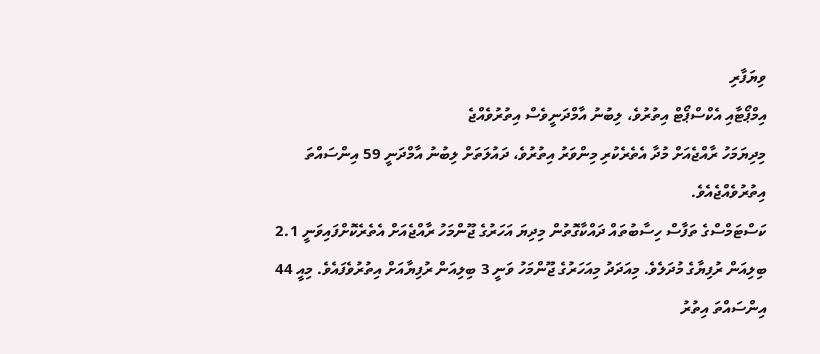ވިޔަފާރި
އިމްޕޯޓާއި އެކްސްޕޯޓް އިތުރުވެ، ލިބުނު އާމްދަނީވެސް އިތުރުވެއްޖެ
މިދިޔަމަހު ރާއްޖެއަށް މުދާ އެތެރެކުރި މިންވަރު އިތުރުވެ، ދައުލަތަށް ލިބުނު އާމްދަނީ 59 އިންސައްތަ އިތުރުވެއްޖެއެވެ.
ކަސްޓަމްސްގެ ތަފާސް ހިސާބުތައް ދައްކާގޮތުން މިދިޔަ އަހަރުގެ ޖޫންމަހު ރާއްޖެއަށް އެތެރެކޮށްފައިވަނީ 2.1 ބިލިއަން ރުފިޔާގެ މުދަލެވެ. މިއަދަދު މިއަހަރުގެ ޖޫންމަހު ވަނީ 3 ބިލިއަން ރުފިޔާއަށް އިތުރުވެފައެވެ. މިއީ 44 އިންސައްތަ އިތުރު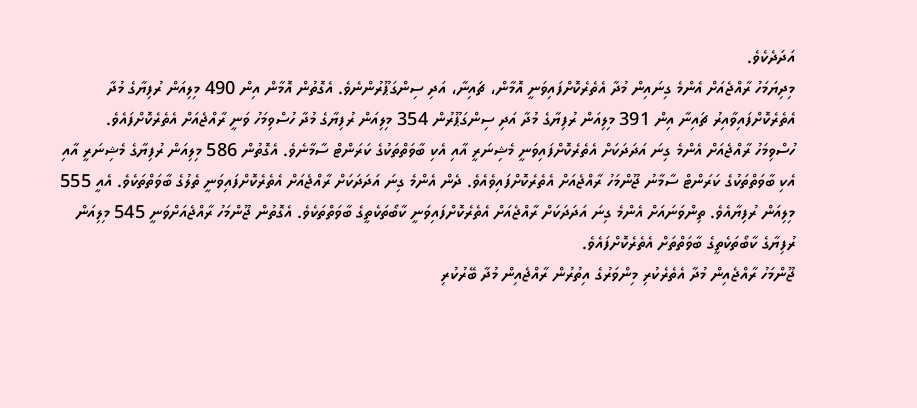އަދަދެކެވެ.
މިދިޔަމަހު ރާއްޖެއަށް އެންމެ ގިނައިން މުދާ އެތެރެކޮށްފައިވަނީ އޮމާން، ޗައިނާ، އަދި ސިންގަޕޫރުންނެވެ. އެގޮތުން އޮމާން އިން 490 މިލިއަން ރުފިޔާގެ މުދާ އެތެރެކޮށްފައިވާއިރު ޗައިނާ އިން 391 މިލިއަން ރުފިޔާގެ މުދާ އަދި ސިންގަޕޫރުން 354 މިލިއަން ރުފިޔާގެ މުދާ ހުސްވިމަހު ވަނީ ރާއްޖެއަށް އެތެރެކޮށްފައެވެ.
ހުސްވިމަހު ރާއްޖެއަށް އެންމެ ގިނަ އަދަދަކަށް އެތެރެކޮށްފައިވަނީ މެޝިނަރީ އާއި އެކި ބާވަތްތަކުގެ ކަރަންޓް ސާމާނެވެ. އެގޮތުން 586 މިލިއަން ރުފިޔާގެ މެޝިނަރީ އާއި އެކި ބާވަތްތަކުގެ ކަރަންޓް ސާމާނު ޖޫންމަހު ރާއްޖެއަށް އެތެރެކޮށްފައިވެއެވެ. ދެން އެންމެ ގިނަ އަދަދަކަށް ރާއްޖެއަށް އެތެރެކޮށްފައިވަނީ ތެލުގެ ބާވަތްތަކެވެ. އެއީ 555 މިލިއަން ރުފިޔާއެވެ. ތިންވަނައަށް އެންމެ ގިނަ އަދަދަކަށް ރާއްޖެއަށް އެތެރެކޮށްފައިވަނީ ކާބޯތަކެތީގެ ބާވަތްތަކެވެ. އެގޮތުން ޖޫންމަހު ރާއްޖެއަށްވަނީ 545 މިލިއަން ރުފިޔާގެ ކާބޯތަކެތީގެ ބާވަތްތަށް އެތެރެކޮށްފައެވެ.
ޖޫންމަހު ރާއްޖެއިން މުދާ އެތެރެކުރި މިންވަރުގެ އިތުރުން ރާއްޖެއިން މުދާ ބޭރުކުރި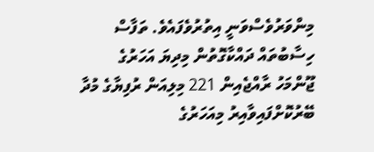މިންވަރުވެސްވަނީ އިތުރުވެފައެވެ. ތަފާސް ހިސާބުތައް ދައްކާގޮތުން މިދިޔަ އަހަރުގެ ޖޫންމަހު ރާއްޖެއިން 221 މިލިއަން ރުފިޔާގެ މުދާ ބޭރުކޮށްފައިވާއިރު މިއަހަރުގެ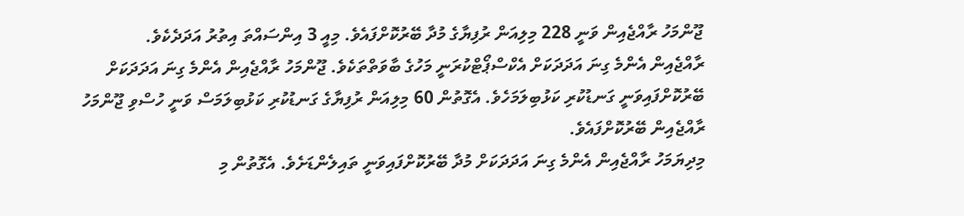ޖޫންމަހު ރާއްޖެއިން ވަނީ 228 މިލިއަން ރުފިޔާގެ މުދާ ބޭރުކޮށްފައެވެ. މިއީ 3 އިންސައްތަ އިތުރު އަދަދެކެވެ.
ރާއްޖެއިން އެންމެ ގިނަ އަދަދަކަށް އެކްސްޕޯޓްކުރަނީ މަހުގެ ބާވަތްތަކެވެ. ޖޫންމަހު ރާއްޖެއިން އެންމެ ގިނަ އަދަދަކަށް ބޭރުކޮށްފައިވަނީ ގަނޑުކުރި ކަޅުބިލަމަހެވެ. އެގޮތުން 60 މިލިއަން ރުފިޔާގެ ގަނޑުކުރި ކަޅުބިލަމަސް ވަނީ ހުސްވި ޖޫންމަހު ރާއްޖެއިން ބޭރުކޮށްފައެވެ.
މިދިޔަމަހު ރާއްޖެއިން އެންމެ ގިނަ އަދަދަކަށް މުދާ ބޭރުކޮށްފައިވަނީ ތައިލެންޑަށެވެ. އެގޮތުން މި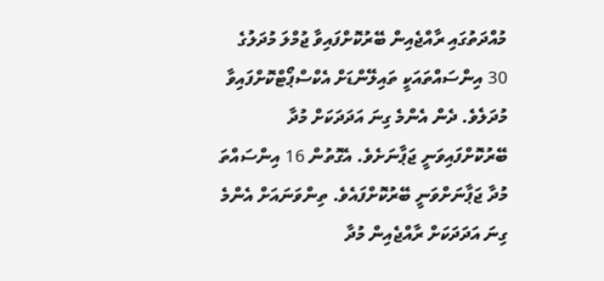މުއްދަތުގައި ރާއްޖެއިން ބޭރުކޮށްފައިވާ ޖުމްލަ މުދަލުގެ 30 އިންސައްތައަކީ ތައިލޭންޑަށް އެކްސްޕޯޓްކޮށްފައިވާ މުދަލެވެ. ދެން އެންމެ ގިނަ އަދަދަކަށް މުދާ ބޭރުކޮށްފައިވަނީ ޖަޕާނަށެވެ. އެގޮތުން 16 އިންސައްތަ މުދާ ޖަޕާނަށްވަނީ ބޭރުކޮށްފައެވެ. ތިންވަނައަށް އެންމެ ގިނަ އަދަދަކަށް ރާއްޖެއިން މުދާ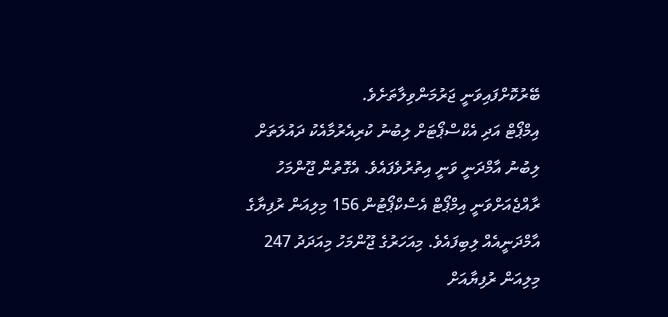ބޭރުކޮށްފައިވަނީ ޖަރުމަންވިލާތަށެވެ.
އިމްޕޯޓް އަދި އެކްސްޕޯޓަށް ލިބުނު ކުރިއެރުމާއެކު ދައުލަތަށް ލިބުނު އާމްދަނީ ވަނީ އިތުރުވެފައެވެ. އެގޮތުން ޖޫންމަހު ރާއްޖެއަށްވަނީ އިމްޕޯޓް އެސްކްޕޯޓުން 156 މިލިއަން ރުފިޔާގެ އާމްދަނީއެއް ލިބިފައެވެ. މިއަހަރުގެ ޖޫންމަހު މިއަދަދު 247 މިލިއަން ރުފިޔާއަށް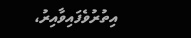އިތުރުވެފައިވާއިރު،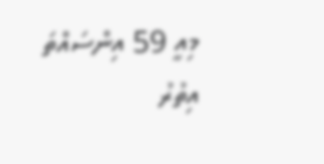މިއީ 59 އިންސައްތަ އިތުރު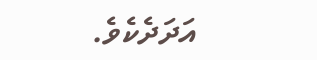އަދަދެކެވެ.